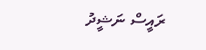ރައީސް ނަޝީދު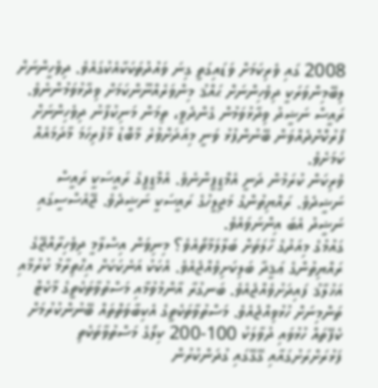2008 ގައި ވެރިކަމަށް ވަޑައިގަތީ ގިނަ ވައުދުތަކަކާއެކުގައެވެ. ދިވެހީންނަށް ލިބޭމިންވަރަކީ ދިވެހިންނަށް ޙައްޤު މިންވަރެއްނޫންކަމަށް ވިދާޅުވަމުންނެވެ.
ރައީސް ނަޝީދު ވިދާޅުވަމުން ގެންދެވީ، ތިމަން މަނިކުފާނު ދިވެހިންނަށް ފޯރުކޮށްދެއްވަން ބޭނުންފުޅު ވަނީ މިއަދަށްވުރެ މާބޮޑު މާފުރިހަމަ މާދަމައެއް ކަމަށެވެ.
ވެރިކަން ކުރަމުން ދަނީ އެމްޑީޕީންނެވެ. އެމްޑީޕީގެ ރައީސަކީ ރައީސް ނަޝީދެވެ. ރައްޔިތުންގެ މަޖިލީހުގެ ރައީސަކީ ނަޝީދެވެ. ޖޭއެސްސީގައި ނަޝީދު އެބަ އިންނަވައެވެ.
ގައުމުގެ މިއަދުގެ ހާލަތަށް ބަލާލަމާތޯއެވެ؟ މިނިވަން އިސްލާމީ ދިވެހިރާއްޖޭގެ ރައްޔިތުންގެ ޢަޤީދާ ބަލިކަށިވެއްޖެއެވެ. އެކަކު އަނެކަކަށް އިޙްތިރާމު ކުރުމާއި އަޚުލާޤު ފައިދަށުވެއްޖެއެވެ. ބަނގުރާ އާންމުވުމާއި މަސްތުވާތަކެތީގެ މާކެޓް ތަންމިނަށް ހުޅުވިއްޖެއެވެ. މަސްތުވާތަކެތީގެ އެކިބާވަތްތައް ބޭނުންކުރުމަށް ކެފޭތައް ހުޅުވައި ދުވާލަކު 100-200 ކިލޯގެ މަސްތުވާތަކެތި ފަޅުރަށްރަށުގައާއި ގޭގޭގައި ގުދަންކުރުން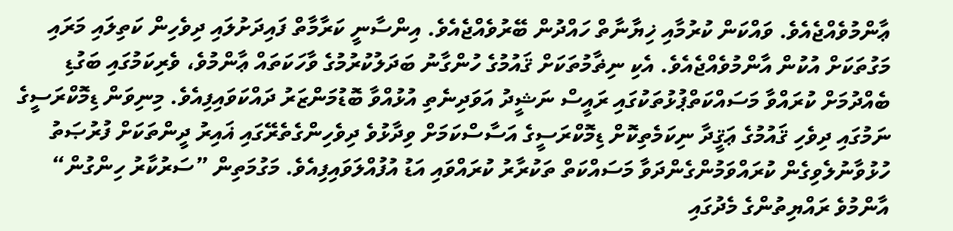ޢާންމުވެއްޖެއެވެ. ވައްކަން ކުރުމާއި ޚިޔާނާތް ހައްދުން ބޭރުވެއްޖެއެވެ. އިންސާނީ ކަރާމާތް ފައިދަށުލައި ދިވެހިން ކަތިލައި މަރައި މަގުތަކަށް އުކުން އާންމުވެއްޖެއެވެ. އެކި ނިޡާމުތަކަށް ޤައުމުގެ ހުންގާނު ބަދަލުކުރުމުގެ ވާހަކަތައް ޢާންމުވެ، ވެރިކަމުގައި ބަގުޑި ބެއްދުމަށް ކުރައްވާ މަސައްކަތްޕުޅުތަކުގައި ރައީސް ނަޝީދު އަވަދިނެތި އުޅުއްވާ ބޮޑުމަންޒަރު ދައްކަވައިފިއެވެ. މިނިވަން ޑިމޮކްރަސީގެ ނަމުގައި ދިވެހި ޤައުމުގެ ޢަޤީދާ ނިކަމެތިކޮށް ޑިމޮކްރަސީގެ އަސާސްކަމަށް ވިދާޅުވެ ދިވެހިންގެތެރޭގައި ޣައިރު ދީންތަކަށް ފުރުޞަތު ހުޅުވާނުލެވިގެން ކުރައްވަމުންގެންދަވާ މަސައްކަތް ތަކުރާރު ކުރައްވައި އަޑު އުފުއްލަވައިފިއެވެ. މަގުމަތިން ”ސަރުކާރު ހިންގުން“ އާންމުވެ ރައްޔިތުންގެ މެދުގައި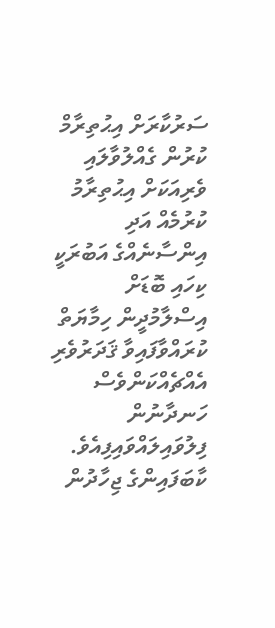ސަރުކާރަށް އިޙުތިރާމް ކުރުން ގެއްލުވާލައި ވެރިއަކަށް އިޙުތިރާމު ކުރުމެއް އަދި އިންސާނެއްގެ އަބުރަކީ ކިހައި ބޮޑަށް އިސްލާމުދީން ހިމާޔަތް ކުރައްވާފައިވާ ޤަދަރުވެރި އެއްޗެއްކަންވެސް ހަނދާނުން ފިލުވައިލައްވައިފިއެވެ.
ކާބަފައިންގެ ޖިހާދުން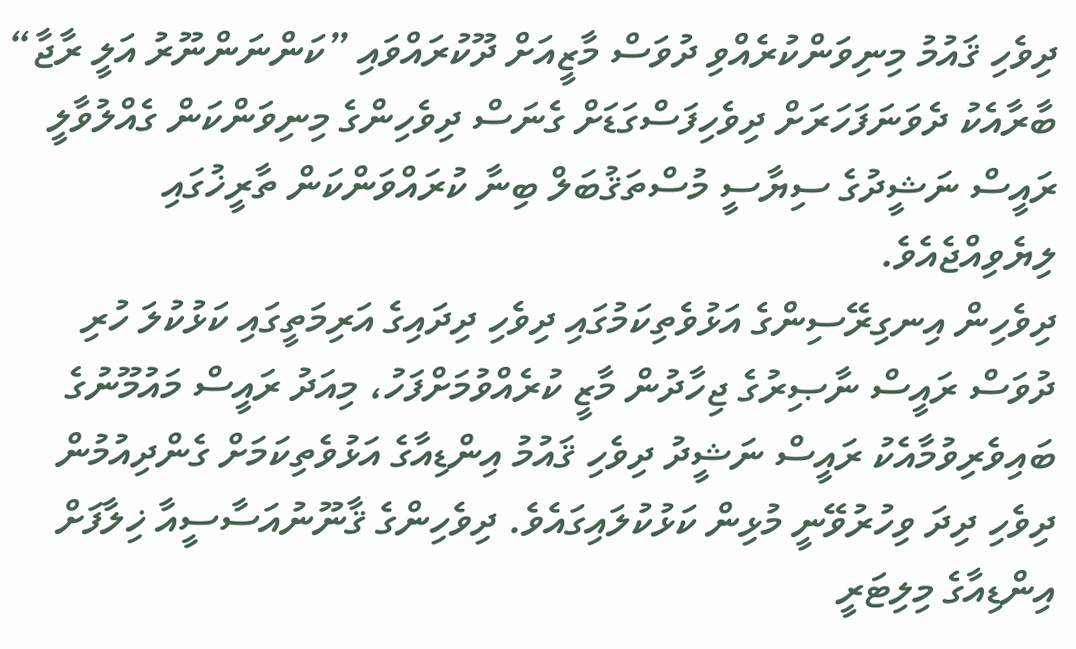ދިވެހި ޤައުމު މިނިވަންކުރެއްވި ދުވަސް މާޒީއަށް ދޫކުރައްވައި ”ކަންނަންނޫރު އަލީ ރާޖާ“ ބާރާއެކު ދެވަނަފަހަރަށް ދިވެހިފަސްގަޑަށް ގެނަސް ދިވެހިންގެ މިނިވަންކަން ގެއްލުވާލީ ރައީސް ނަޝީދުގެ ސިޔާސީ މުސްތަޤުބަލް ބިނާ ކުރައްވަންކަން ތާރީޚުގައި ލިޔެވިއްޖެއެވެ.
ދިވެހިން އިނގިރޭސިންގެ އަޅުވެތިކަމުގައި ދިވެހި ދިދައިގެ އަރިމަތީގައި ކަޅުކުލަ ހުރި ދުވަސް ރައީސް ނާޞިރުގެ ޖިހާދުން މާޒީ ކުރެއްވުމަށްފަހު، މިއަދު ރައީސް މައުމޫނުގެ ބައިވެރިވުމާއެކު ރައީސް ނަޝީދު ދިވެހި ޤައުމު އިންޑިއާގެ އަޅުވެތިކަމަށް ގެންދިއުމުން ދިވެހި ދިދަ ވިހުރުވޭނީ މުޅިން ކަޅުކުލައިގައެވެ. ދިވެހިންގެ ޤާނޫނުއަސާސީއާ ޚިލާފަށް އިންޑިއާގެ މިލިޓަރީ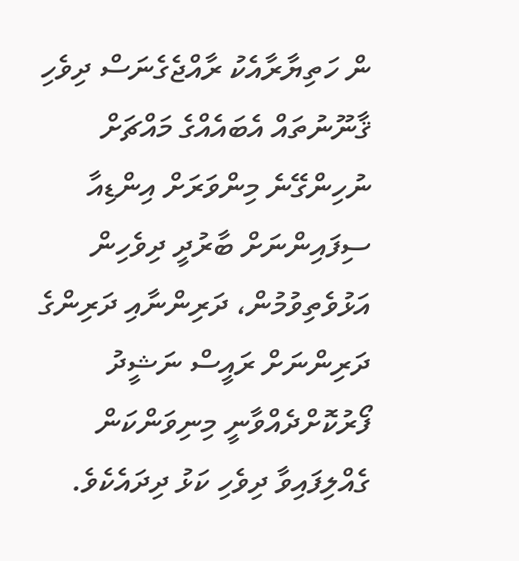ން ހަތިޔާރާއެކު ރާއްޖެގެނަސް ދިވެހި ޤާނޫނުތައް އެބައެއްގެ މައްޗަށް ނުހިންގޭނެ މިންވަރަށް އިންޑިއާ ސިފައިންނަށް ބާރުދީ ދިވެހިން އަޅުވެތިވުމުން، ދަރިންނާއި ދަރިންގެ ދަރިންނަށް ރައީސް ނަޝީދު ފޯރުކޮށްދެއްވާނީ މިނިވަންކަން ގެއްލިފައިވާ ދިވެހި ކަޅު ދިދައެކެވެ.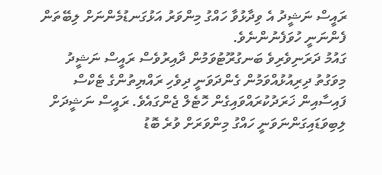ރައީސް ނަޝީދު އެ ވިދާޅުވާ ހައްގު މިންވަރު އަޅުގަނޑުމެންނަށް ލިބޭތަން ފެންނަނީ ހުވަފެނުންނެވެ.
ގައުމު ދަރަނިވެރިވެ ބަނގުރޫޓުވަމުން ދާއިރުވެސް ރައީސް ނަޝީދު މިވަގުތު ދިރިއުޅުއްވަމުން ގެންދަވަނީ ދިވެހި ރައްޔިތުންގެ ޓެކްސް ފައިސާއިން ޚަރަދުކުރައްވައިގެން ހޮޓެލް ޖެންގައެވެ. ރައީސް ނަޝީދަށް ލިބިވަޑައިގަންނަވަނީ ހައްގު މިންވަރަށް ވުރެ ބޮޑު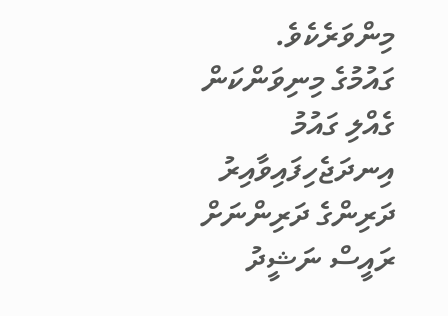މިންވަރެކެވެ.
ގައުމުގެ މިނިވަންކަން ގެއްލި ގައުމު އިނދަޖެހިފައިވާއިރު ދަރިންގެ ދަރިންނަށް ރައީސް ނަޝީދު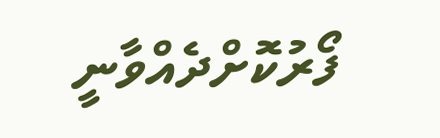ފޯރުކޮށްދެއްވާނީ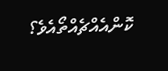ކޮންއެއްޗެއްތޯއެވެ؟